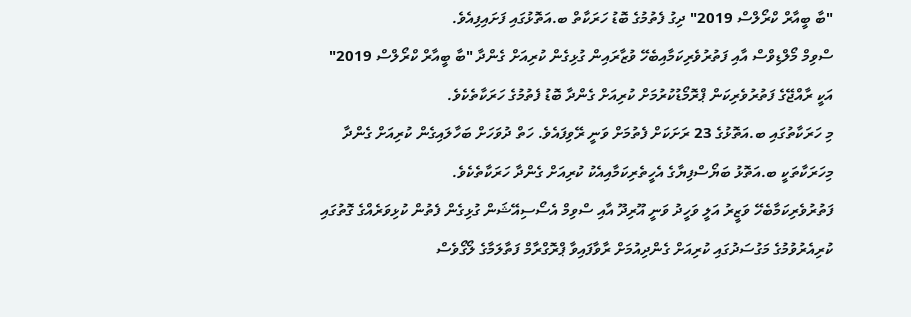"ބާ ބީއާރް ކްރޯލްސް 2019" ދިގު ފެތުމުގެ ބޮޑު ހަރަކާތް ބ.އަތޮޅުގައި ފަށައިފިއެވެ.
ސްވިމް މޯލްޑިވްސް އާއި ފަތުރުވެރިކަމާއިބެހޭ ވުޒާރައިން ގުޅިގެން ކުރިއަށް ގެންދާ "ބާ ބީއާރް ކްރޯލްސް 2019" އަކީ ރާއްޖޭގެ ފަތުރުވެރިކަން ޕްރޮމޯޑުކުރުމަށް ކުރިއަށް ގެންދާ ބޮޑު ފެތުމުގެ ހަރަކާތެކެވެ.
މި ހަރަކާތުގައި ބ.އަތޮޅުގެ 23 ރަށަކަށް ފެތުމަށް ވަނީ ރޭވިފައެވެ. ހަތް ދުވަހަށް ބަހާލައިގެން ކުރިއަށް ގެންދާ މިހަރަކާތަކީ ބ.އަތޮޅު ބަޔޯސްފިޔާގެ އެހީތެރިކަމާއިއެކު ކުރިއަށް ގެންދާ ހަރަކާތެކެވެ.
ފަތުރުވެރިކަމާބެހޭ ވަޒީރު އަލީ ވަހީދު ވަނީ އޫރިދޫ އާއި ސްވިމް އެސޯސިއޭޝަން ގުޅިގެން ފެތުން ކުޅިވަރެއްގެ ގޮތުގައި ކުރިއެރުވުމުގެ މަގުސަދުގައި ކުރިއަށް ގެންދިއުމަށް ރާވާފައިވާ ޕްރޮގްރާމް ފަތާލަމާގެ ލޯގޯވެސް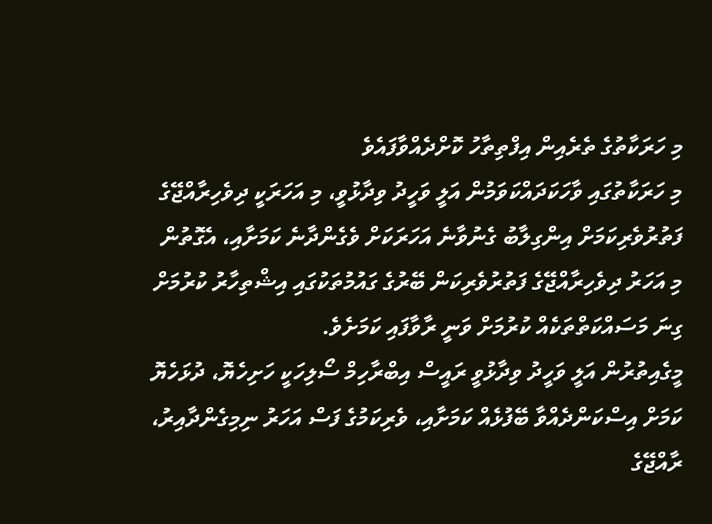މި ހަރަކާތުގެ ތެރެއިން އިފްތިތާހު ކޮށްދެއްވާފައެވެ
މި ހަރަކާތުގައި ވާހަކަދައްކަވަމުން އަލީ ވަހީދު ވިދާޅުވީ، މި އަހަރަކީ ދިވެހިރާއްޖޭގެ ފަތުރުވެރިކަމަށް އިންގިލާބު ގެނުވާނެ އަހަރަކަށް ވެގެންދާނެ ކަމަށާއި، އެގޮތުން މި އަހަރު ދިވެހިރާއްޖޭގެ ފަތުރުވެރިކަން ބޭރުގެ ގައުމުތަކުގައި އިޝްތިހާރު ކުރުމަށް ގިނަ މަސައްކަތްތަކެއް ކުރުމަށް ވަނީ ރާވާފައި ކަމަށެވެ.
މީގެއިތުރުން އަލީ ވަހީދު ވިދާޅުވީ ރައީސް އިބްރާހިމް ސޯލިހަކީ ހަށިހެޔޮ، ދުޅަހެޔޮ ކަމަށް އިސްކަންދެއްވާ ބޭފުޅެއް ކަމަށާއި، ވެރިކަމުގެ ފަސް އަހަރު ނިމިގެންދާއިރު، ރާއްޖޭގެ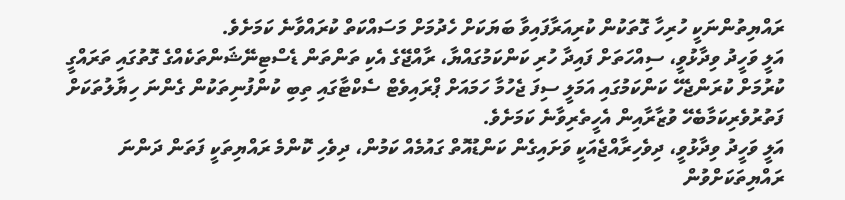ރައްޔިތުންނަކީ ހުރިހާ ގޮތަކުން ކުރިއަރާފައިވާ ބަޔަކަށް ހެދުމަށް މަސައްކަތް ކުރައްވާނެ ކަމަށެވެ.
އަލީ ވަހީދު ވިދާޅުވީ، ސިއްހަތަށް ފައިދާ ހުރި ކަންކަމުގައްޔާ، ރާއްޖޭގެ އެކި ތަންތަން ޑެސްޓިނޭޝަންތަކެއްގެ ގޮތުގައި ތަރައްގީ ކުރުމަށް ކުރަންޖެހޭ ކަންކަމުގައި އަމަލީ ސިފަ ޖެހުމާ ހަމައަށް ޕްރައިވެޓް ސެކްޓާގައި ތިބި ކުންފުނިތަކުން ގެންނަ ހިޔާލުތަކަށް ފަތުރުވެރިކަމާބެހޭ ވުޒާރާއިން އެހީތެރިވާނެ ކަމަށެވެ.
އަލީ ވަހީދު ވިދާޅުވީ، ދިވެހިރާއްޖެއަކީ ވަށައިގެން ކަންޑުއޮތް ގައުމެއް ކަމުން، ދިވެހި ކޮންމެ ރައްޔިތަކީ ފަތަން ދަންނަ ރައްޔިތަކަށްވުން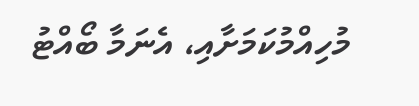މުހިއްމުކަމަށާއި، އެނަމާ ބޯއްޓު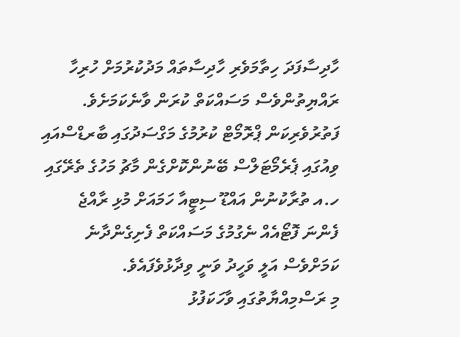ހާދިސާފަދަ ހިތާމަވެރި ހާދިސާތައް މަދުކުރުމަށް ހުރިހާ ރައްޔިތުންވެސް މަސައްކަތް ކުރަން ވާނެކަމަށެވެ.
ފަތުރުވެރިކަން ޕްރޮމޯޓް ކުރުމުގެ މަގްސަދުގައި ބާރޑްސްއައި ވިއުގައި ޕެރެމޯޓަލްސް ބޭނުންކޮށްގެން މާޗު މަހުގެ ތެރޭގައި ހ.އ ތުރާކުނުން އައްޑޫ ސިޓީއާ ހަމައަށް މުޅި ރާއްޖެ ފެންނަ ފޮޓޯއެއް ނެގުމުގެ މަސައްކަތް ފެށިގެންދާނެ ކަމަށްވެސް އަލީ ވަހީދު ވަނީ ވިދާޅުވެފައެވެ.
މި ރަސްމިއްޔާތުގައި ވާހަކަފުޅު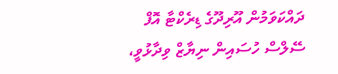ދައްކަވަމުން އޫރިދޫގެ ޑިރެކްޓާ އޮފް ސޭލްސް ހުސައިން ނިޔާޒް ވިދާޅުވީ،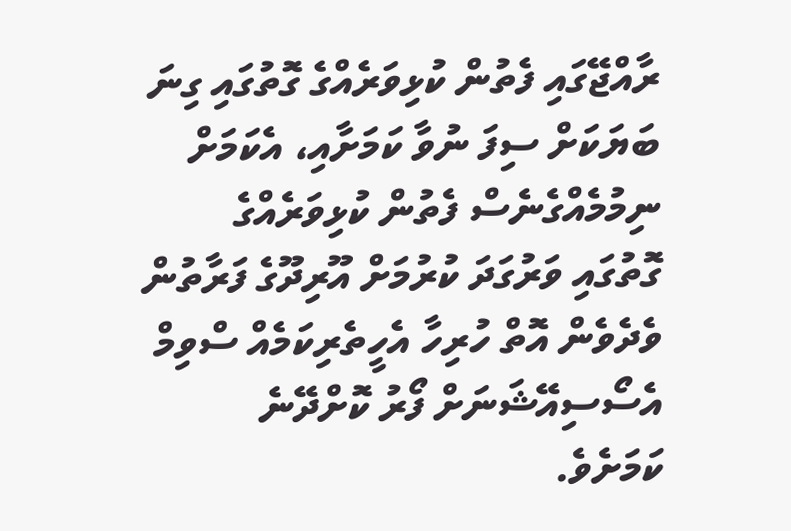ރާއްޖޭގައި ފެތުން ކުޅިވަރެއްގެ ގޮތުގައި ގިނަ ބަޔަކަށް ސިފަ ނުވާ ކަމަށާއި، އެކަމަށް ނިމުމެއްގެނެސް ފެތުން ކުޅިވަރެއްގެ ގޮތުގައި ވަރުގަދަ ކުރުމަށް އޫރިދޫގެ ފަރާތުން ވެދެވެން އޮތް ހުރިހާ އެހީތެރިކަމެއް ސްވިމް އެސޯސިއޭޝަނަށް ފޯރު ކޮށްދޭނެ ކަމަށެވެ.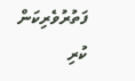ފަތުރުވެރިކަން ކުރި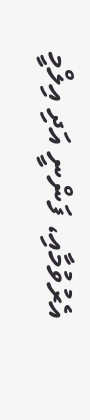އެރުވުމާއި، ފަންނީ އަދި އިލްމީ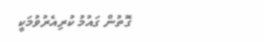ގޮތުން ގައުމު ކުރިއެރުވުމަކީ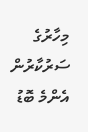މިހާރުގެ ސަރުކާރުން އެންމެ ބޮޑު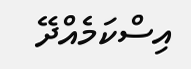އިސްކަމެއްދޭ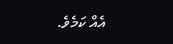އެއް ކަމެވެ.